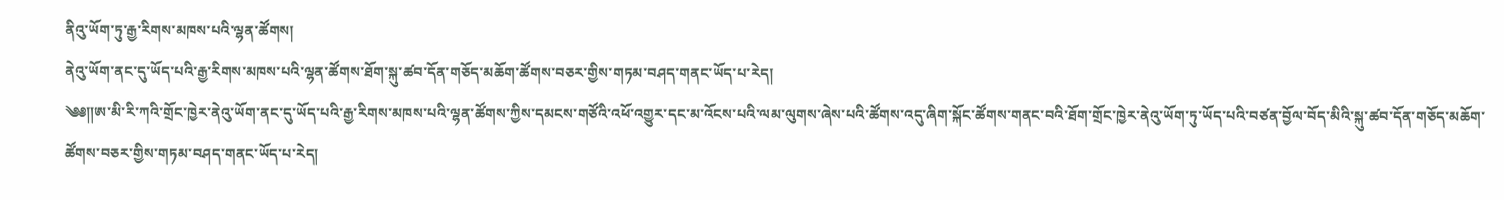ནིའུ་ཡོག་ཏུ་རྒྱ་རིགས་མཁས་པའི་ལྷན་ཚོགས།
ནེའུ་ཡོག་ནང་དུ་ཡོད་པའི་རྒྱ་རིགས་མཁས་པའི་ལྷན་ཚོགས་ཐོག་སྐུ་ཚབ་དོན་གཅོད་མཆོག་ཚོགས་བཅར་གྱིས་གཏམ་བཤད་གནང་ཡོད་པ་རེད།
༄༅༎ཨ་མི་རི་ཀའི་གྲོང་ཁྱེར་ནེའུ་ཡོག་ནང་དུ་ཡོད་པའི་རྒྱ་རིགས་མཁས་པའི་ལྷན་ཚོགས་ཀྱིས་དམངས་གཙོའི་འཕོ་འགྱུར་དང་མ་འོངས་པའི་ལམ་ལུགས་ཞེས་པའི་ཚོགས་འདུ་ཞིག་སྐོང་ཚོགས་གནང་བའི་ཐོག་གྲོང་ཁྱེར་ནེའུ་ཡོག་ཏུ་ཡོད་པའི་བཙན་བྱོལ་བོད་མིའི་སྐུ་ཚབ་དོན་གཅོད་མཆོག་ཚོགས་བཅར་གྱིས་གཏམ་བཤད་གནང་ཡོད་པ་རེད།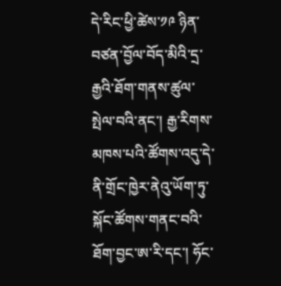དེ་རིང་ཕྱི་ཚེས་༡༩ ཉིན་བཙན་བྱོལ་བོད་མིའི་དྲ་རྒྱའི་ཐོག་གནས་ཚུལ་སྤེལ་བའི་ནང་། རྒྱ་རིགས་མཁས་པའི་ཚོགས་འདུ་དེ་ནི་གྲོང་ཁྱེར་ནེའུ་ཡོག་ཏུ་སྐོང་ཚོགས་གནང་བའི་ཐོག་བྱང་ཨ་རི་དང་། ཧོང་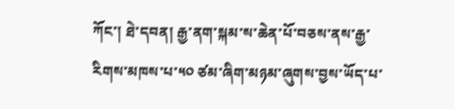ཀོང་། ཐེ་དབན། རྒྱ་ནག་སྐམ་ས་ཆེན་པོ་བཅས་ནས་རྒྱ་རིགས་མཁས་པ་༥༠ ཙམ་ཞིག་མཉམ་ཞུགས་བྱས་ཡོད་པ་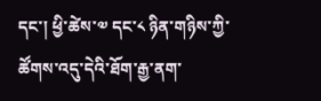དང་། ཕྱི་ཚེས་༧ དང་༨ ཉིན་གཉིས་ཀྱི་ཚོགས་འདུ་དེའི་ཐོག་རྒྱ་ནག་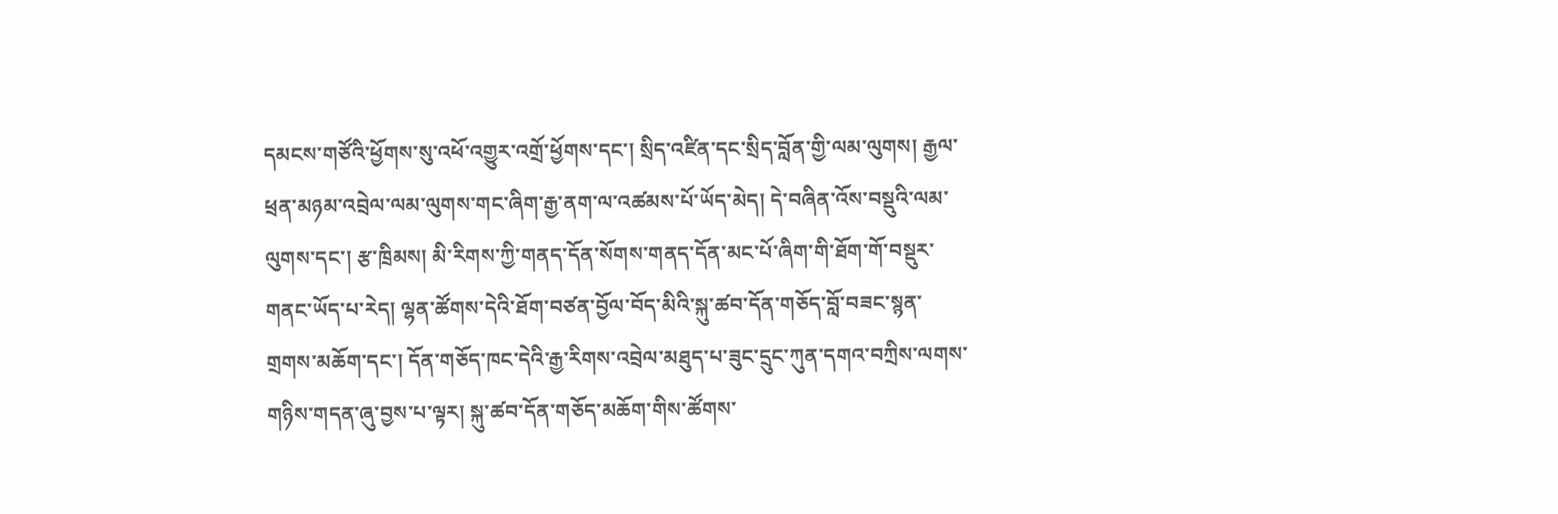དམངས་གཙོའི་ཕྱོགས་སུ་འཕོ་འགྱུར་འགྲོ་ཕྱོགས་དང་། སྲིད་འཛིན་དང་སྲིད་བློན་གྱི་ལམ་ལུགས། རྒྱལ་ཕྲན་མཉམ་འབྲེལ་ལམ་ལུགས་གང་ཞིག་རྒྱ་ནག་ལ་འཚམས་པོ་ཡོད་མེད། དེ་བཞིན་འོས་བསྡུའི་ལམ་ལུགས་དང་། རྩ་ཁྲིམས། མི་རིགས་ཀྱི་གནད་དོན་སོགས་གནད་དོན་མང་པོ་ཞིག་གི་ཐོག་གོ་བསྡུར་གནང་ཡོད་པ་རེད། ལྷན་ཚོགས་དེའི་ཐོག་བཙན་བྱོལ་བོད་མིའི་སྐུ་ཚབ་དོན་གཅོད་བློ་བཟང་སྙན་གྲགས་མཆོག་དང་། དོན་གཅོད་ཁང་དེའི་རྒྱ་རིགས་འབྲེལ་མཐུད་པ་ཟུང་དྲུང་ཀུན་དགའ་བཀྲིས་ལགས་གཉིས་གདན་ཞུ་བྱས་པ་ལྟར། སྐུ་ཚབ་དོན་གཅོད་མཆོག་གིས་ཚོགས་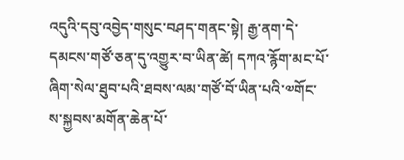འདུའི་དབུ་འབྱེད་གསུང་བཤད་གནང་སྟེ། རྒྱ་ནག་དེ་དམངས་གཙོ་ཅན་དུ་འགྱུར་བ་ཡིན་ཚེ། དཀའ་རྙོག་མང་པོ་ཞིག་སེལ་ཐུབ་པའི་ཐབས་ལམ་གཙོ་བོ་ཡིན་པའི་༧གོང་ས་སྐྱབས་མགོན་ཆེན་པོ་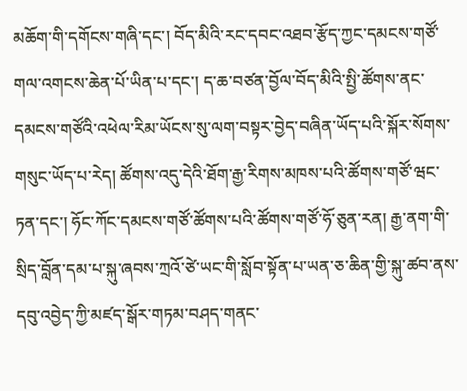མཆོག་གི་དགོངས་གཞི་དང་། བོད་མིའི་རང་དབང་འཐབ་རྩོད་ཀྱང་དམངས་གཙོ་གལ་འགངས་ཆེན་པོ་ཡིན་པ་དང་། ད་ཆ་བཙན་བྱོལ་བོད་མིའི་སྤྱི་ཚོགས་ནང་དམངས་གཙོའི་འཕེལ་རིམ་ཡོངས་སུ་ལག་བསྟར་བྱེད་བཞིན་ཡོད་པའི་སྐོར་སོགས་གསུང་ཡོད་པ་རེད། ཚོགས་འདུ་དེའི་ཐོག་རྒྱ་རིགས་མཁས་པའི་ཚོགས་གཙོ་ཝང་ཏན་དང་། ཧོང་ཀོང་དམངས་གཙོ་ཚོགས་པའི་ཚོགས་གཙོ་ཧོ་ཅུན་རན། རྒྱ་ནག་གི་སྲིད་བློན་དམ་པ་སྐུ་ཞབས་ཀྲའོ་ཙེ་ཡང་གི་སློབ་སྟོན་པ་ཡན་ཅ་ཆིན་གྱི་སྐུ་ཚབ་ནས་དབུ་འབྱེད་ཀྱི་མཛད་སྒོར་གཏམ་བཤད་གནང་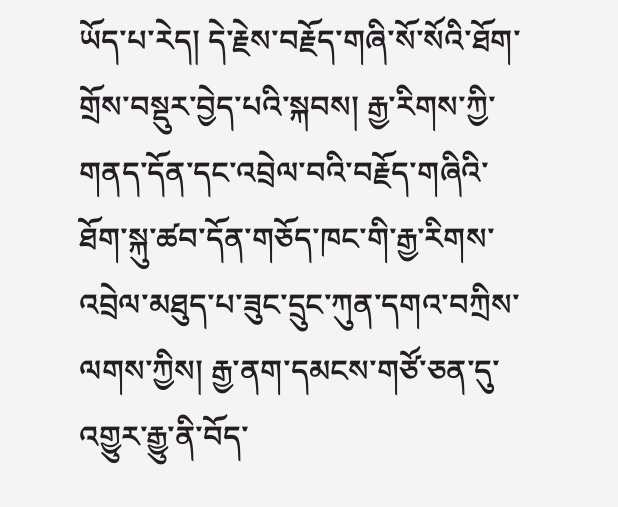ཡོད་པ་རེད། དེ་རྗེས་བརྗོད་གཞི་སོ་སོའི་ཐོག་གྲོས་བསྡུར་བྱེད་པའི་སྐབས། རྒྱ་རིགས་ཀྱི་གནད་དོན་དང་འབྲེལ་བའི་བརྗོད་གཞིའི་ཐོག་སྐུ་ཚབ་དོན་གཅོད་ཁང་གི་རྒྱ་རིགས་འབྲེལ་མཐུད་པ་ཟུང་དྲུང་ཀུན་དགའ་བཀྲིས་ལགས་ཀྱིས། རྒྱ་ནག་དམངས་གཙོ་ཅན་དུ་འགྱུར་རྒྱུ་ནི་བོད་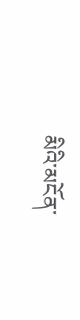མིའི་མངོན་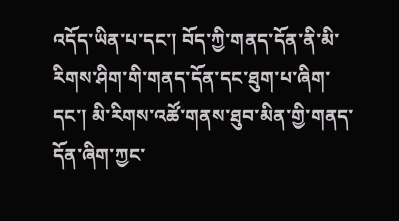འདོད་ཡིན་པ་དང་། བོད་ཀྱི་གནད་དོན་ནི་མི་རིགས་ཤིག་གི་གནད་དོན་དང་ཐུག་པ་ཞིག་དང་། མི་རིགས་འཚོ་གནས་ཐུབ་མིན་གྱི་གནད་དོན་ཞིག་ཀྱང་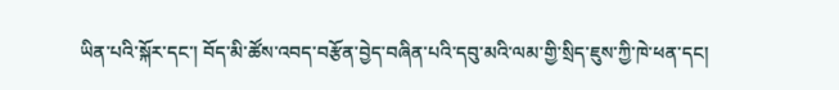ཡིན་པའི་སྐོར་དང་། བོད་མི་ཚོས་འབད་བརྩོན་བྱེད་བཞིན་པའི་དབུ་མའི་ལམ་གྱི་སྲིད་ཇུས་ཀྱི་ཁེ་ཕན་དང།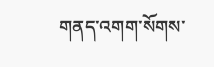གནད་འགག་སོགས་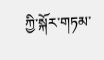ཀྱི་སྐོར་གཏམ་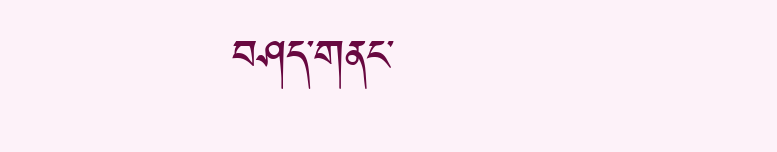བཤད་གནང་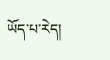ཡོད་པ་རེད།